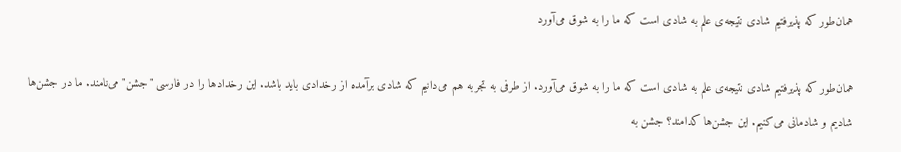همان‌طور که پذیرفتیم شادی نتیجه‌ی علم به شادی است که ما را به شوق می‌آورد

همان‌طور که پذیرفتیم شادی نتیجه‌ی علم به شادی است که ما را به شوق می‌آورد. از طرفی به تجربه هم می‌دانیم که شادی برآمده از رخدادی باید باشد. این رخدادها را در فارسی "جشن" می‌نامند. ما در جشن‌ها شادیم و شادمانی می‌کنیم. این جشن‌ها کدامند؟ جشن به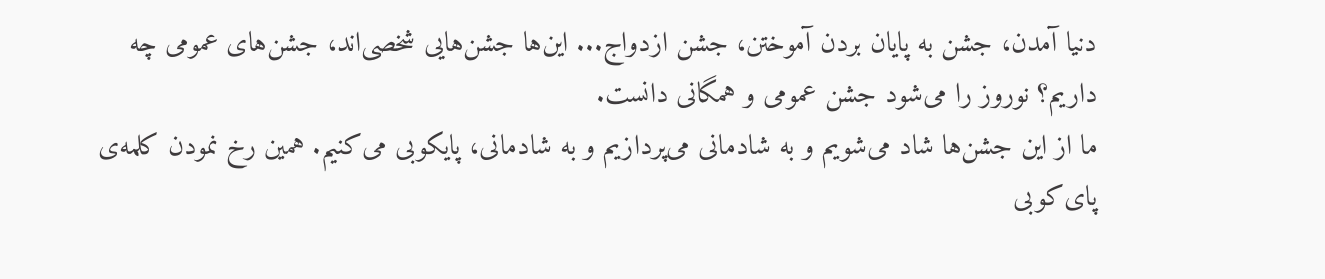دنیا آمدن، جشن به پایان بردن آموختن، جشن ازدواج... این‌ها جشن‌هایی شخصی‌اند، جشن‌های عمومی چه داریم؟ نوروز را می‌شود جشن عمومی و همگانی دانست.
ما از این جشن‌ها شاد می‌شویم و به شادمانی می‌پردازیم و به شادمانی، پایکوبی می‌کنیم. همین رخ نمودن کلمه‌ی پای‌کوبی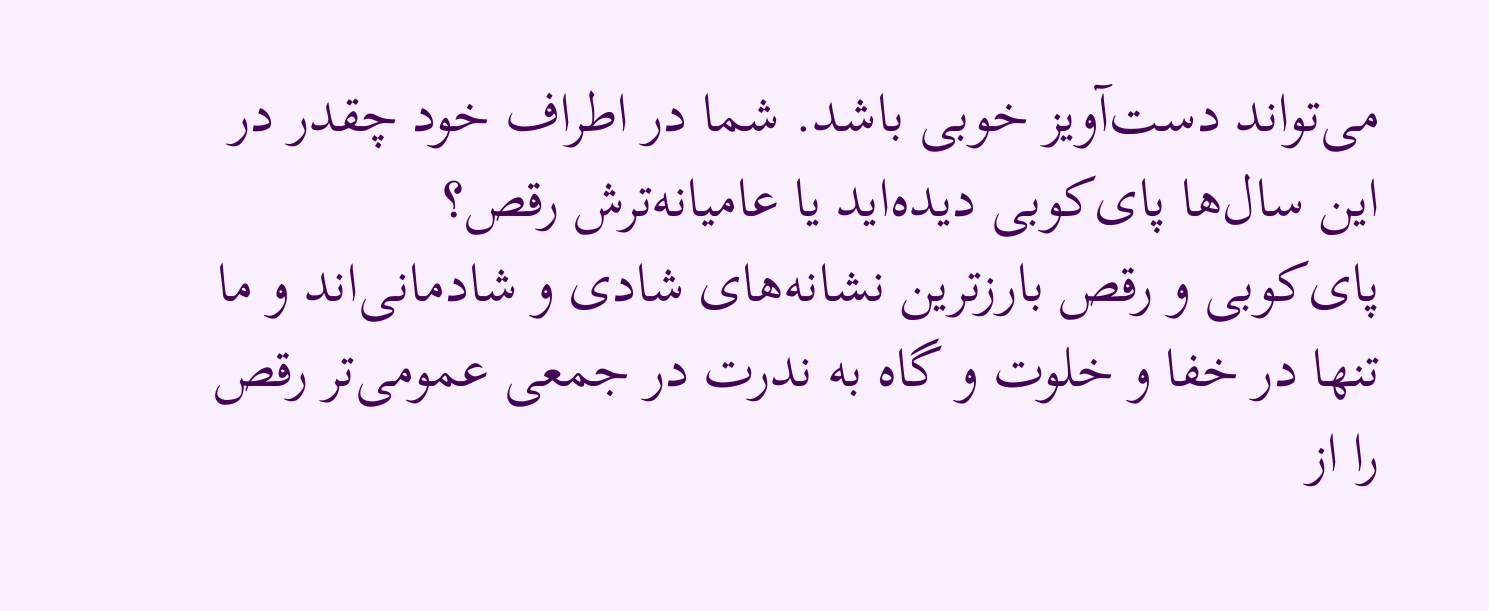می‌تواند دست‌آویز خوبی باشد. شما در اطراف خود چقدر در این سال‌ها پای‌کوبی دیده‌اید یا عامیانه‌ترش رقص؟
پای‌کوبی و رقص بارزترین نشانه‌های شادی و شادمانی‌اند و ما تنها در خفا و خلوت و گاه به ندرت در جمعی عمومی‌تر رقص را از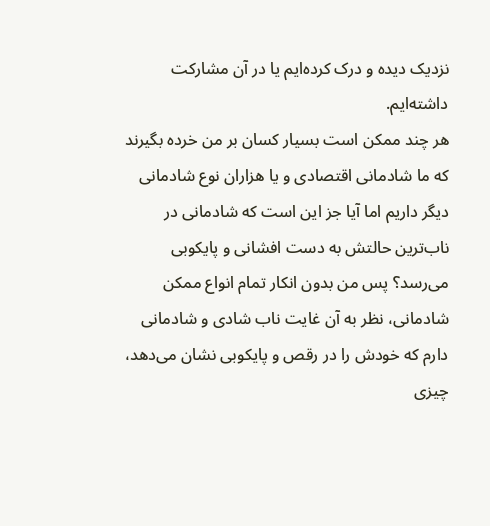نزدیک دیده و درک کرده‌ایم یا در آن مشارکت داشته‌ایم.
هر چند ممکن است بسیار کسان بر من خرده بگیرند که ما شادمانی اقتصادی و یا هزاران نوع شادمانی دیگر داریم اما آیا جز این است که شادمانی در ناب‌ترین حالتش به دست افشانی و پایکوبی می‌رسد؟ پس من بدون انکار تمام انواع ممکن شادمانی، نظر به آن غایت ناب شادی و شادمانی دارم که خودش را در رقص و پایکوبی نشان می‌دهد، چیزی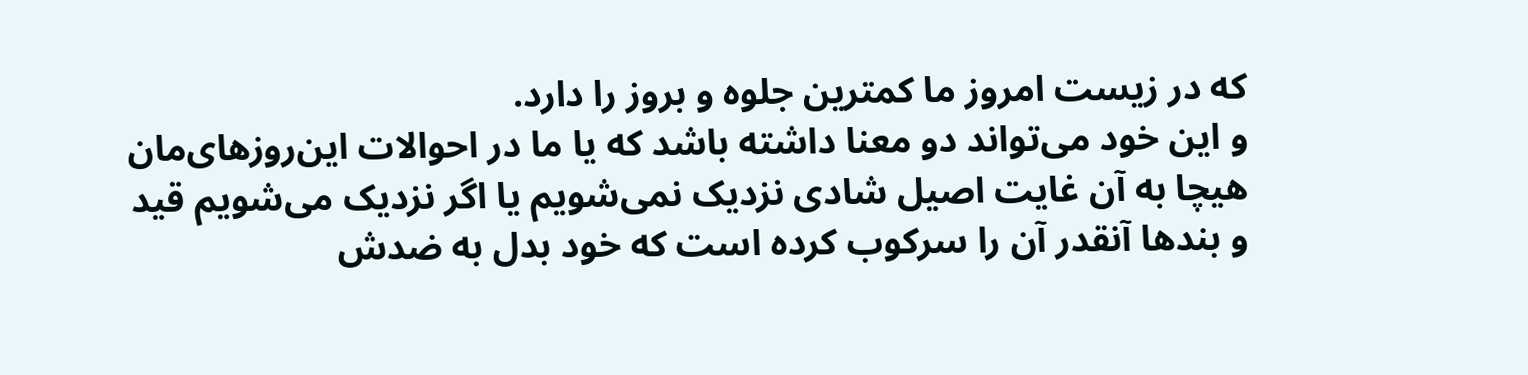که در زیست امروز ما کمترین جلوه و بروز را دارد.
و این خود می‌تواند دو معنا داشته باشد که یا ما در احوالات این‌روزهای‌مان هیچا به آن غایت اصیل شادی نزدیک نمی‌شویم یا اگر نزدیک می‌شویم قید و بندها آنقدر آن را سرکوب کرده است که خود بدل به ضدش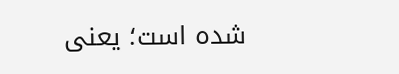شده است؛ یعنی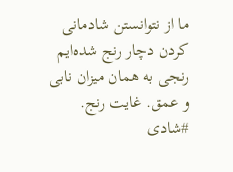ما از نتوانستن شادمانی کردن دچار رنج شده‌ایم رنجی به همان میزان نابی و عمق. غایت رنج.
#شادی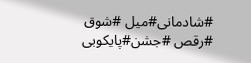#شادمانی#میل #شوق #رقص #جشن#پایکوبی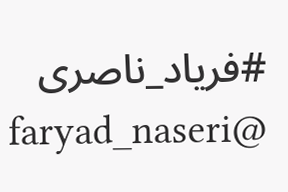#فریاد_ناصری @faryad_naseri